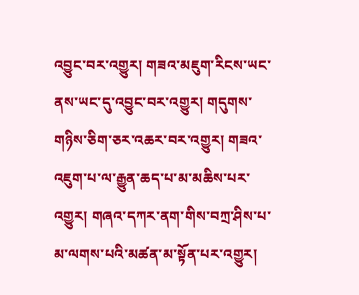འབྱུང་བར་འགྱུར། གཟའ་མཇུག་རིངས་ཡང་ནས་ཡང་དུ་འབྱུང་བར་འགྱུར། གདུགས་གཉིས་ཅིག་ཅར་འཆར་བར་འགྱུར། གཟའ་འཇུག་པ་ལ་རྒྱུན་ཆད་པ་མ་མཆིས་པར་འགྱུར། གཞའ་དཀར་ནག་གིས་བཀྲ་ཤིས་པ་མ་ལགས་པའི་མཚན་མ་སྟོན་པར་འགྱུར།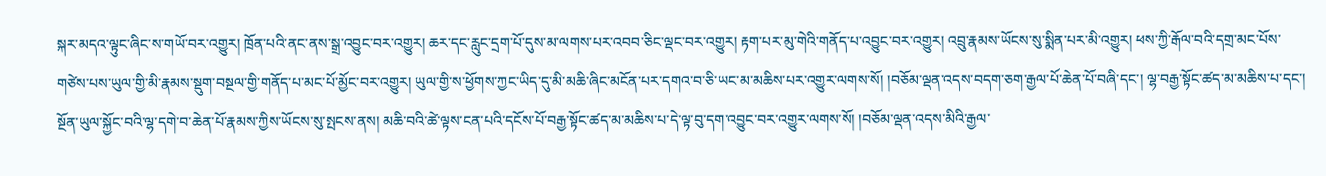སྐར་མདའ་ལྟུང་ཞིང་ས་གཡོ་བར་འགྱུར། ཁྲོན་པའི་ནང་ནས་སྒྲ་འབྱུང་བར་འགྱུར། ཆར་དང་རླུང་དྲག་པོ་དུས་མ་ལགས་པར་འབབ་ཅིང་ལྡང་བར་འགྱུར། རྟག་པར་མུ་གེའི་གནོད་པ་འབྱུང་བར་འགྱུར། འབྲུ་རྣམས་ཡོངས་སུ་སྨིན་པར་མི་འགྱུར། ཕས་ཀྱི་རྒོལ་བའི་དགྲ་མང་པོས་གཙེས་པས་ཡུལ་གྱི་མི་རྣམས་སྡུག་བསྔལ་གྱི་གནོད་པ་མང་པོ་མྱོང་བར་འགྱུར། ཡུལ་གྱི་ས་ཕྱོགས་ཀྱང་ཡིད་དུ་མི་མཆི་ཞིང་མངོན་པར་དགའ་བ་ཅི་ཡང་མ་མཆིས་པར་འགྱུར་ལགས་སོ། །བཅོམ་ལྡན་འདས་བདག་ཅག་རྒྱལ་པོ་ཆེན་པོ་བཞི་དང་། ལྷ་བརྒྱ་སྟོང་ཚད་མ་མཆིས་པ་དང་། སྔོན་ཡུལ་སྐྱོང་བའི་ལྷ་དགེ་བ་ཆེན་པོ་རྣམས་ཀྱིས་ཡོངས་སུ་སྤངས་ནས། མཆི་བའི་ཚེ་ལྟས་ངན་པའི་དངོས་པོ་བརྒྱ་སྟོང་ཚད་མ་མཆིས་པ་དེ་ལྟ་བུ་དག་འབྱུང་བར་འགྱུར་ལགས་སོ། །བཅོམ་ལྡན་འདས་མིའི་རྒྱལ་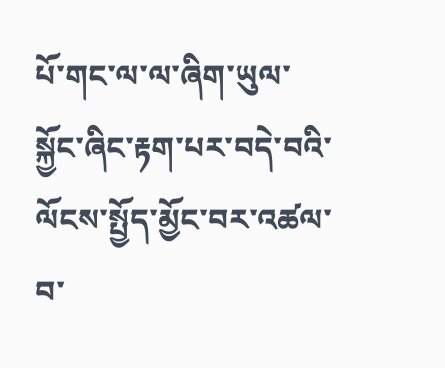པོ་གང་ལ་ལ་ཞིག་ཡུལ་སྐྱོང་ཞིང་རྟག་པར་བདེ་བའི་ལོངས་སྤྱོད་མྱོང་བར་འཚལ་བ་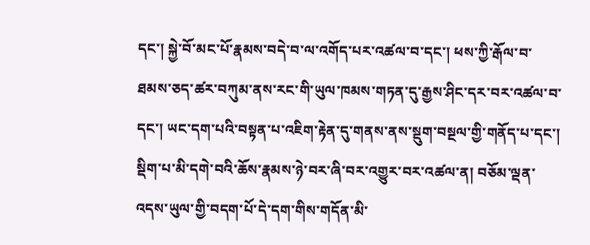དང་། སྐྱེ་བོ་མང་པོ་རྣམས་བདེ་བ་ལ་འགོད་པར་འཚལ་བ་དང་། ཕས་ཀྱི་རྒོལ་བ་ཐམས་ཅད་ཚར་བཀུམ་ནས་རང་གི་ཡུལ་ཁམས་གཏན་དུ་རྒྱས་ཤིང་དར་བར་འཚལ་བ་དང་། ཡང་དག་པའི་བསྟན་པ་འཇིག་རྟེན་དུ་གནས་ནས་སྡུག་བསྔལ་གྱི་གནོད་པ་དང་། སྡིག་པ་མི་དགེ་བའི་ཆོས་རྣམས་ཉེ་བར་ཞི་བར་འགྱུར་བར་འཚལ་ན། བཅོམ་ལྡན་འདས་ཡུལ་གྱི་བདག་པོ་དེ་དག་གིས་གདོན་མི་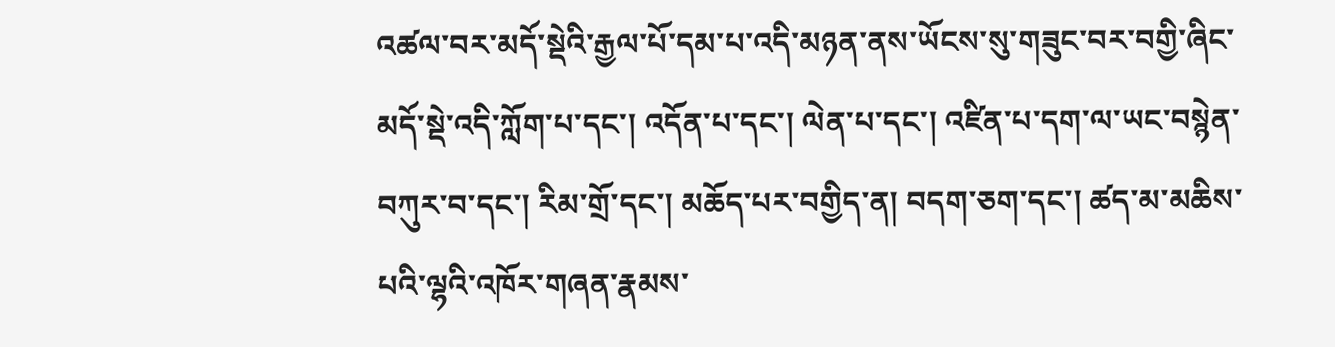འཚལ་བར་མདོ་སྡེའི་རྒྱལ་པོ་དམ་པ་འདི་མཉན་ནས་ཡོངས་སུ་གཟུང་བར་བགྱི་ཞིང་མདོ་སྡེ་འདི་ཀློག་པ་དང་། འདོན་པ་དང་། ལེན་པ་དང་། འཛིན་པ་དག་ལ་ཡང་བསྙེན་བཀུར་བ་དང་། རིམ་གྲོ་དང་། མཆོད་པར་བགྱིད་ན། བདག་ཅག་དང་། ཚད་མ་མཆིས་པའི་ལྷའི་འཁོར་གཞན་རྣམས་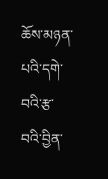ཆོས་མཉན་པའི་དགེ་བའི་རྩ་བའི་བྱིན་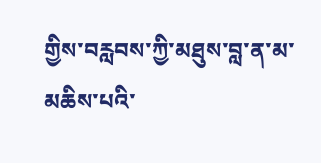གྱིས་བརླབས་ཀྱི་མཐུས་བླ་ན་མ་མཆིས་པའི་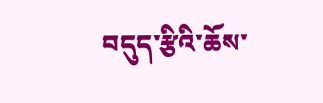བདུད་རྩིའི་ཆོས་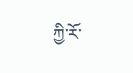ཀྱི་རོ་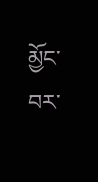མྱོང་བར་